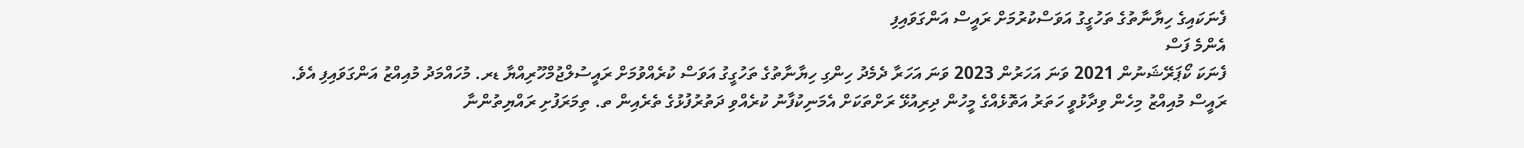ފެނަކައިގެ ހިޔާނާތުގެ ތަހުގީގު އަވަސްކުރުމަށް ރައީސް އަންގަވައިފި
އެންމެ ފަސް
ފެނަކަ ކޯޕަރޭޝަނުން 2021 ވަނަ އަހަރުން 2023 ވަނަ އަހަރާ ދެމެދު ހިންގި ހިޔާނާތުގެ ތަހުގީގު އަވަސް ކުރެއްވުމަށް ރައީސުލްޖުމްހޫރިއްޔާ ޑރ. މުހައްމަދު މުއިއްޒު އަންގަވައިފި އެވެ.
ރައީސް މުއިއްޒު މިހެން ވިދާޅުވީ ހަތަރު އަތޮޅެއްގެ މީހުން ދިރިއުޅޭ ރަށްތަކަށް އެމަނިކުފާނު ކުރެއްވި ދަތުރުފުޅުގެ ތެރެއިން ތ. ތިމަރަފުށި ރައްޔިތުންނާ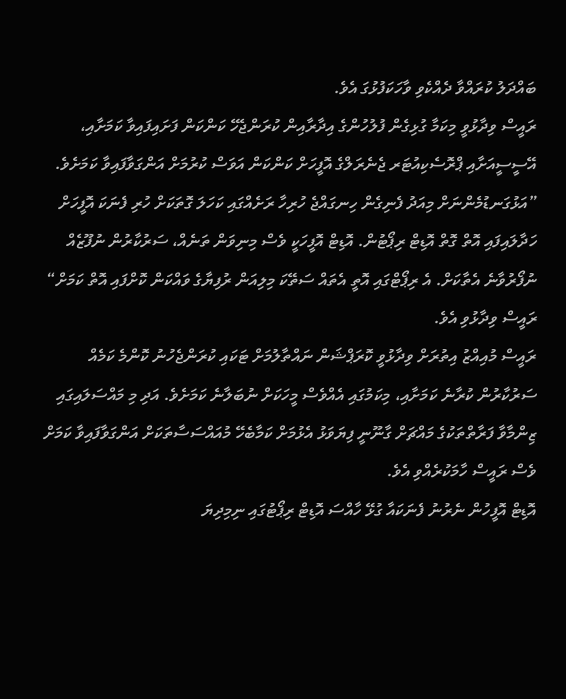ބައްދަލު ކުރައްވާ ދެއްކެވި ވާހަކަފުޅުގަ އެވެ.
ރައީސް ވިދާޅުވީ މިކަމާ ގުޅިގެން ފުލުހުންގެ އިދާރާއިން ކުރަންޖެހޭ ކަންކަން ފަށައިފައިވާ ކަމަށާއި، އޭސީސީއަށާއި ޕްރޮސެކިއުޓަރ ޖެނެރަލްގެ އޮފީހަށް ކަންކަން އަވަސް ކުރުމަށް އަންގަވާފައިވާ ކަމަށެވެ.
”އަޅުގަނޑުމެންނަށް މިއަދު ފެނިގެން ހިނގައްޖެ ހުރިހާ ރަށެއްގައި ކަހަލަ ގޮތަކަށް ހުރި ފެނަކަ އޮފީހަށް ހަދާލައިފައި އޮތް ގޮތް އޮޑިޓް ރިޕޯޓުން. އޮޑިޓް އޮފީހަކީ ވެސް މިނިވަން ތަނެއް، ސަރުކާރުން ނުފޫޒެއް ނުފޯރުވާނެ އެތާކަށް. އެ ރިޕޯޓްގައި އޮތީ އެތައް ސަތޭކަ މިލިއަން ރުފިޔާގެ ވައްކަން ކޮށްފައި އޮތް ކަމަށް“ ރައީސް ވިދާޅުވި އެވެ.
ރައީސް މުއިއްޒު އިތުރަށް ވިދާޅުވީ ކޮރަޕްޝަން ނައްތާލުމަށް ޓަކައި ކުރަންޖެހުނު ކޮންމެ ކަމެއް ސަރުކާރުން ކުރާނެ ކަމަށާއި، މިކަމުގައި އެއްވެސް މީހަކަށް ނުބަލާނެ ކަމަށެވެ. އަދި މި މައްސަލައިގައި ޒިންމާވާ ފަރާތްތަކުގެ މައްޗަށް ގާނޫނީ ފިޔަވަޅު އެޅުމަށް ކަމާބެހޭ މުއައްސަސާތަކަށް އަންގަވާފައިވާ ކަމަށް ވެސް ރައީސް ހާމަކުރެއްވި އެވެ.
އޮޑިޓް އޮފީހުން ނެރުނު ފެނަކައާ ގުޅޭ ހާއްސަ އޮޑިޓް ރިޕޯޓުގައި ނިމިދިޔަ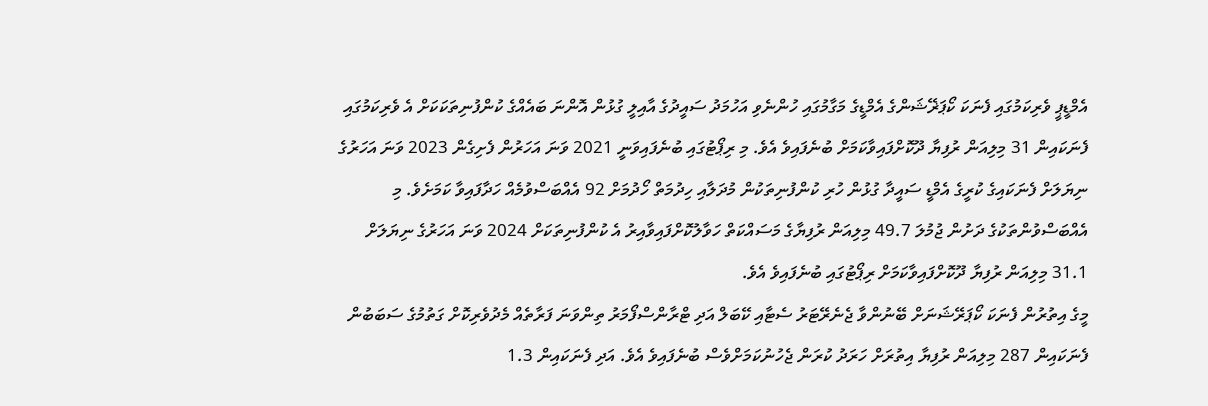އެމްޑީޕީ ވެރިކަމުގައި ފެނަކަ ކޯޕަޜޭޝަންގެ އެމްޑީގެ މަގާމުގައި ހުންނެވި އަހުމަދު ސައީދުގެ އާއިލީ ގުޅުން އޮންނަ ބައެއްގެ ކުންފުނިތަކަކަށް އެ ވެރިކަމުގައި ފެނަކައިން 31 މިލިއަން ރުފިޔާ ދޫކޮށްފައިވާކަމަށް ބުނެފައިވެ އެވެ. މި ރިޕޯޓުގައި ބުނެފައިވަނީ 2021 ވަނަ އަހަރުން ފެށިގެން 2023 ވަނަ އަހަރުގެ ނިޔަލަށް ފެނަކައިގެ ކުރީގެ އެމްޑީ ސައީދާ ގުޅުން ހުރި ކުންފުނިތަކުން މުދަލާއި ހިދުމަތް ހޯދުމަށް 92 އެއްބަސްވުމެއް ހަދާފައިވާ ކަމަށެވެ. މި އެއްބަސްވުންތަކުގެ ދަށުން ޖުމުލަ 49.7 މިލިއަން ރުފިޔާގެ މަސައްކަތް ހަވާލުކޮށްފައިވާއިރު އެ ކުންފުނިތަކަށް 2024 ވަނަ އަހަރުގެ ނިޔަލަށް 31.1 މިލިއަން ރުފިޔާ ދޫކޮށްފައިވާކަމަށް ރިޕޯޓުގައި ބުނެފައިވެ އެވެ.
މީގެ އިތުރުން ފެނަކަ ކޯޕަރޭޝަނަށް ބޭނުންވާ ޖެނެރޭޓަރު ސެޓާއި ކޭބަލް އަދި ޓްރާންސްފޯމަރު ތިންވަނަ ފަރާތެއް މެދުވެރިކޮށް ގަތުމުގެ ސަބަބުން ފެނަކައިން 287 މިލިއަން ރުފިޔާ އިތުރަށް ހަރަދު ކުރަން ޖެހުނުކަމަށްވެސް ބުނެފައިވެ އެވެ. އަދި ފެނަކައިން 1.3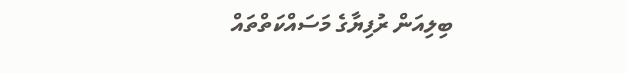ބިލިއަން ރުފިޔާގެ މަސައްކަތްތައް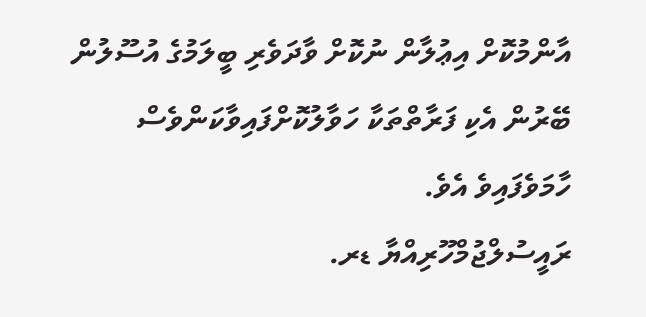އާންމުކޮށް އިޢުލާން ނުކޮށް ވާދަވެރި ބީލަމުގެ އުސޫލުން ބޭރުން އެކި ފަރާތްތަކާ ހަވާލުކޮށްފައިވާކަންވެސް ހާމަވެފައިވެ އެވެ.
ރައީސުލްޖުމްހޫރިއްޔާ ޑރ.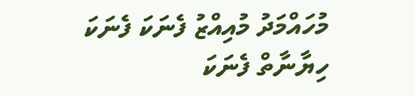މުހައްމަދު މުއިއްޒު ފެނަކަ ފެނަކަ ހިޔާނާތް ފެނަކަ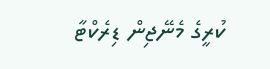ކުރީގެ މެނޭޖިން ޑިރެކްޓާ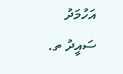އަހުމަދު ސައީދު ތ.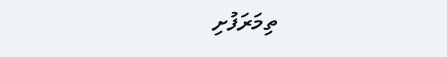ތިމަރަފުށި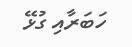ހަބަރާއި ގުޅޭ